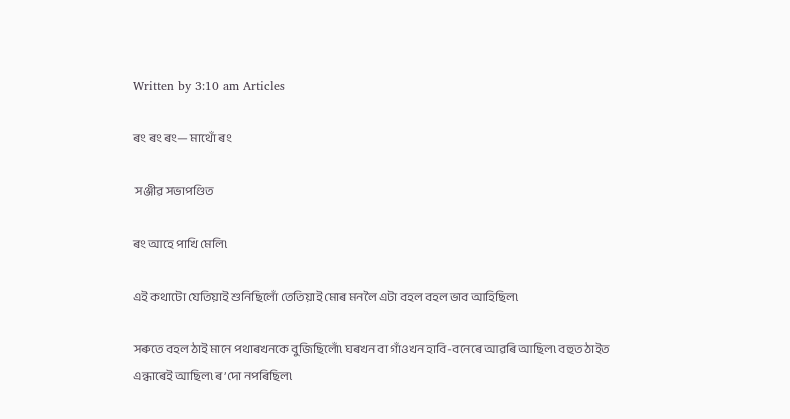Written by 3:10 am Articles

ৰং ৰং ৰং— মাথোঁ ৰং

 সঞ্জীৱ সভাপণ্ডিত

ৰং আহে পাখি মেলি৷

এই কথাটো যেতিয়াই শুনিছিলোঁ তেতিয়াই মোৰ মনলৈ এটা বহল বহল ভাব আহিছিল৷

সৰুতে বহল ঠাই মানে পথাৰখনকে বুজিছিলোঁ৷ ঘৰখন বা গাঁওখন হাবি-বনেৰে আৱৰি আছিল৷ বহুত ঠাইত এন্ধাৰেই আছিল৷ ৰ’দো নপৰিছিল৷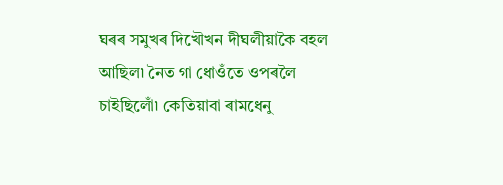ঘৰৰ সমুখৰ দিখৌখন দীঘলীয়াকৈ বহল আছিল৷ নৈত গা ধোওঁতে ওপৰলৈ চাইছিলোঁ৷ কেতিয়াবা ৰামধেনু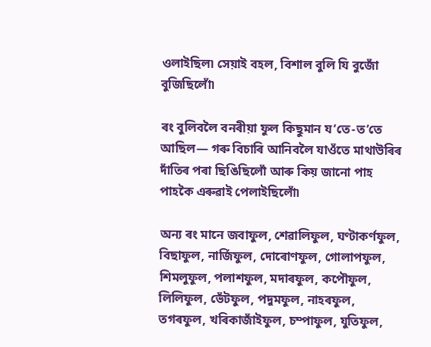ওলাইছিল৷ সেয়াই বহল, বিশাল বুলি যি বুজোঁ বুজিছিলোঁ৷

ৰং বুলিবলৈ বনৰীয়া ফুল কিছুমান য’তে-ত’তে আছিল— গৰু বিচাৰি আনিবলৈ যাওঁতে মাথাউৰিৰ দাঁতিৰ পৰা ছিঙিছিলোঁ আৰু কিয় জানো পাহ পাহকৈ এৰুৱাই পেলাইছিলোঁ৷

অন্য ৰং মানে জবাফুল, শেৱালিফুল, ঘণ্টাকৰ্ণফুল, বিছাফুল, নাৰ্জিফুল, দোৰোণফুল, গোলাপফুল, শিমলুফুল, পলাশফুল, মদাৰফুল, কপৌফুল, লিলিফুল, ভেঁটফুল, পদুমফুল, নাহৰফুল, তগৰফুল, খৰিকাজাঁইফুল, চম্পাফুল, যুতিফুল,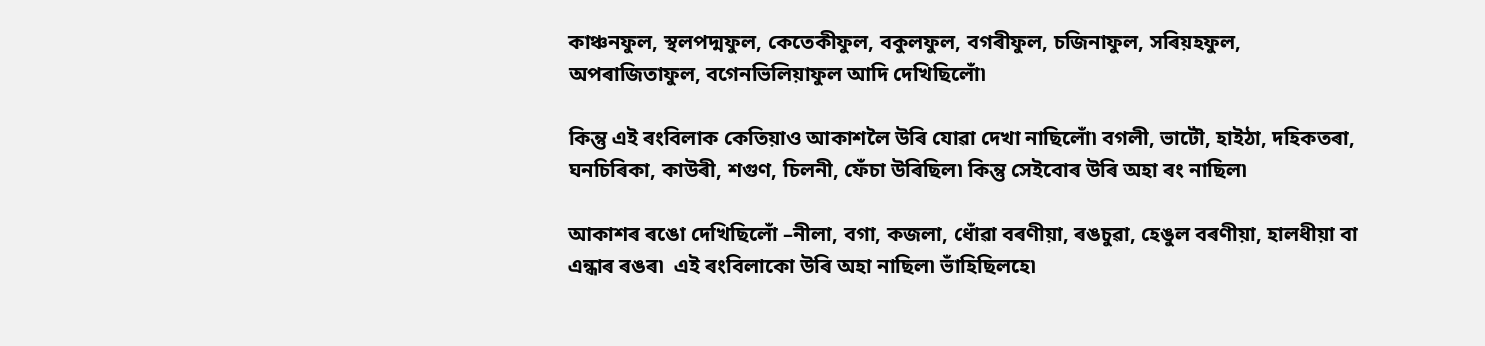কাঞ্চনফুল, স্থলপদ্মফুল, কেতেকীফুল, বকুলফুল, বগৰীফুল, চজিনাফুল, সৰিয়হফুল, অপৰাজিতাফুল, বগেনভিলিয়াফুল আদি দেখিছিলোঁ৷

কিন্তু এই ৰংবিলাক কেতিয়াও আকাশলৈ উৰি যোৱা দেখা নাছিলোঁ৷ বগলী, ভাটৌ, হাইঠা, দহিকতৰা, ঘনচিৰিকা, কাউৰী, শগুণ, চিলনী, ফেঁচা উৰিছিল৷ কিন্তু সেইবোৰ উৰি অহা ৰং নাছিল৷

আকাশৰ ৰঙো দেখিছিলোঁ –নীলা, বগা, কজলা, ধোঁৱা বৰণীয়া, ৰঙচুৱা, হেঙুল বৰণীয়া, হালধীয়া বা এন্ধাৰ ৰঙৰ৷  এই ৰংবিলাকো উৰি অহা নাছিল৷ ভাঁহিছিলহে৷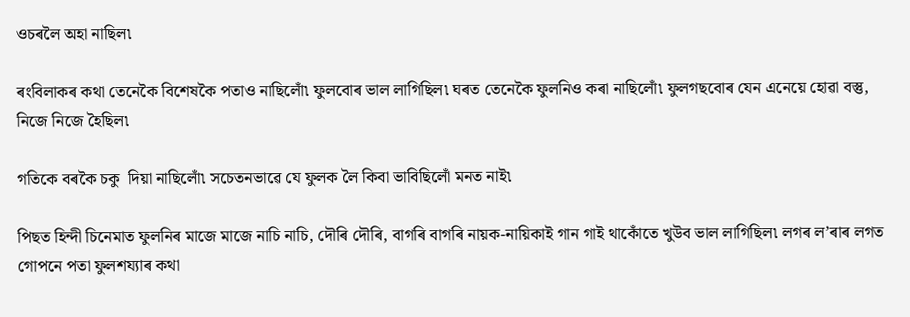ওচৰলৈ অহা নাছিল৷

ৰংবিলাকৰ কথা তেনেকৈ বিশেষকৈ পতাও নাছিলোঁ৷ ফুলবোৰ ভাল লাগিছিল৷ ঘৰত তেনেকৈ ফুলনিও কৰা নাছিলোঁ৷ ফুলগছবোৰ যেন এনেয়ে হোৱা বস্তু, নিজে নিজে হৈছিল৷

গতিকে বৰকৈ চকু  দিয়া নাছিলোঁ৷ সচেতনভাৱে যে ফুলক লৈ কিবা ভাবিছিলোঁ মনত নাই৷

পিছত হিন্দী চিনেমাত ফুলনিৰ মাজে মাজে নাচি নাচি, দৌৰি দৌৰি, বাগৰি বাগৰি নায়ক-নায়িকাই গান গাই থাকোঁতে খুউব ভাল লাগিছিল৷ লগৰ ল’ৰাৰ লগত গোপনে পতা ফুলশয্যাৰ কথা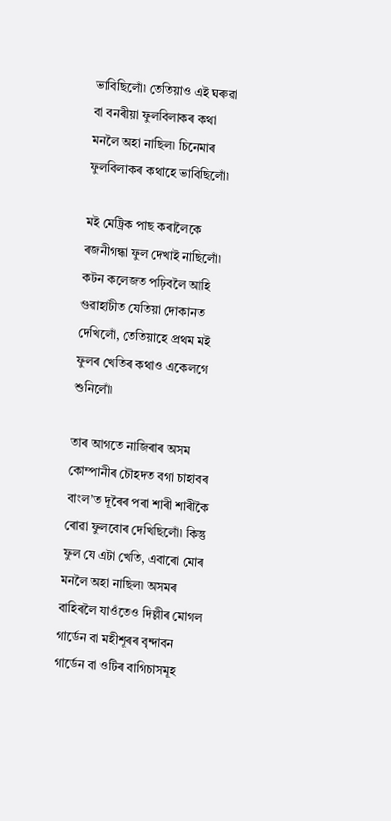ভাবিছিলোঁ৷ তেতিয়াও এই ঘৰুৱা বা বনৰীয়া ফুলবিলাকৰ কথা মনলৈ অহা নাছিল৷ চিনেমাৰ ফুলবিলাকৰ কথাহে ভাবিছিলোঁ৷

মই মেট্ৰিক পাছ কৰালৈকে ৰজনীগন্ধা ফুল দেখাই নাছিলোঁ৷ কটন কলেজত পঢ়িবলৈ আহি গুৱাহাটীত যেতিয়া দোকানত দেখিলোঁ, তেতিয়াহে প্ৰথম মই ফুলৰ খেতিৰ কথাও একেলগে শুনিলোঁ৷

তাৰ আগতে নাজিৰাৰ অসম কোম্পানীৰ চৌহদত বগা চাহাবৰ বাংল’ত দূৰৈৰ পৰা শাৰী শাৰীকৈ ৰোৱা ফুলবোৰ দেখিছিলোঁ৷ কিন্তু ফুল যে এটা খেতি, এবাৰো মোৰ মনলৈ অহা নাছিল৷ অসমৰ বাহিৰলৈ যাওঁতেও দিল্লীৰ মোগল গাৰ্ডেন বা মহীশূৰৰ বৃন্দাবন গাৰ্ডেন বা ওটিৰ বাগিচাসমূহ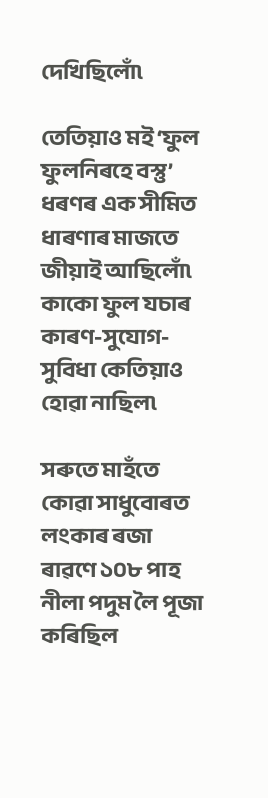দেখিছিলোঁ৷

তেতিয়াও মই ‘ফুল ফুলনিৰহে বস্তু’ ধৰণৰ এক সীমিত ধাৰণাৰ মাজতে জীয়াই আছিলোঁ৷ কাকো ফুল যচাৰ কাৰণ-সুযোগ-সুবিধা কেতিয়াও হোৱা নাছিল৷

সৰুতে মাহঁতে কোৱা সাধুবোৰত লংকাৰ ৰজা ৰাৱণে ১০৮ পাহ নীলা পদুম লৈ পূজা কৰিছিল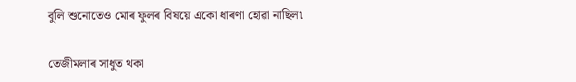বুলি শুনোতেও মোৰ ফুলৰ বিষয়ে একো ধাৰণা হোৱা নাছিল৷

তেজীমলাৰ সাধুত থকা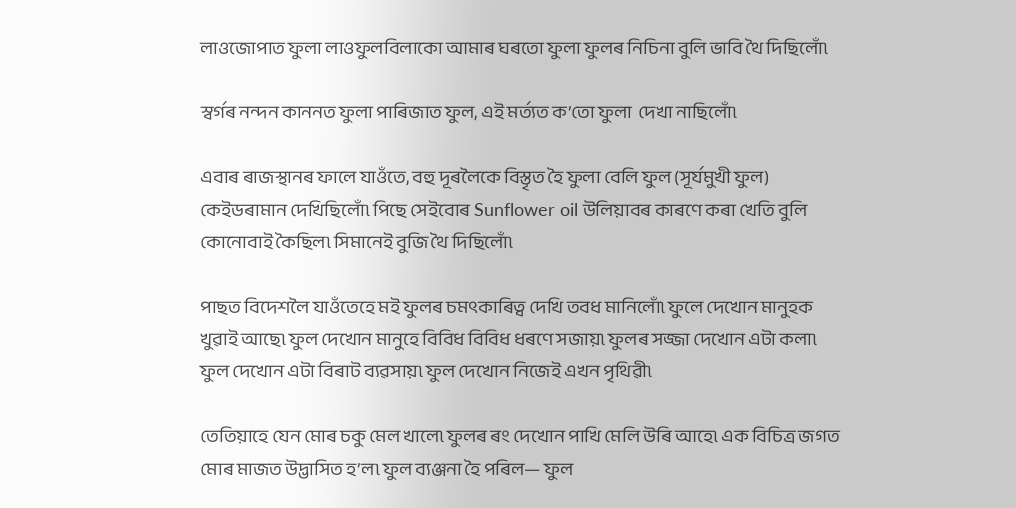লাওজোপাত ফুলা লাওফুলবিলাকো আমাৰ ঘৰতো ফুলা ফুলৰ নিচিনা বুলি ভাবি থৈ দিছিলোঁ৷

স্বৰ্গৰ নন্দন কাননত ফুলা পাৰিজাত ফুল, এই মৰ্ত্যত ক’তো ফুলা  দেখা নাছিলোঁ৷

এবাৰ ৰাজস্থানৰ ফালে যাওঁতে, বহু দূৰলৈকে বিস্তৃত হৈ ফুলা বেলি ফুল (সূৰ্যমুখী ফুল) কেইডৰামান দেখিছিলোঁ৷ পিছে সেইবোৰ Sunflower oil উলিয়াবৰ কাৰণে কৰা খেতি বুলি কোনোবাই কৈছিল৷ সিমানেই বুজি থৈ দিছিলোঁ৷

পাছত বিদেশলৈ যাওঁতেহে মই ফুলৰ চমৎকাৰিত্ব দেখি তবধ মানিলোঁ৷ ফুলে দেখোন মানুহক খুৱাই আছে৷ ফুল দেখোন মানুহে বিবিধ বিবিধ ধৰণে সজায়৷ ফুলৰ সজ্জা দেখোন এটা কলা৷ ফুল দেখোন এটা বিৰাট ব্যৱসায়৷ ফুল দেখোন নিজেই এখন পৃথিৱী৷

তেতিয়াহে যেন মোৰ চকু মেল খালে৷ ফুলৰ ৰং দেখোন পাখি মেলি উৰি আহে৷ এক বিচিত্ৰ জগত মোৰ মাজত উদ্ভাসিত হ’ল৷ ফুল ব্যঞ্জনা হৈ পৰিল— ফুল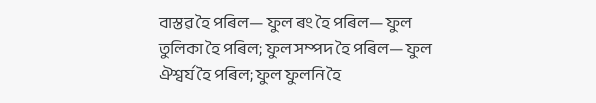বাস্তৱ হৈ পৰিল— ফুল ৰং হৈ পৰিল— ফুল তুলিকা হৈ পৰিল; ফুল সম্পদ হৈ পৰিল— ফুল ঐশ্বৰ্য হৈ পৰিল; ফুল ফুলনি হৈ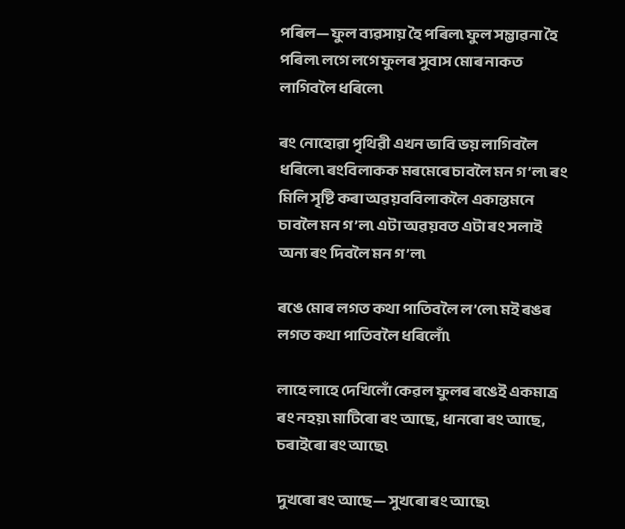পৰিল— ফুল ব্যৱসায় হৈ পৰিল৷ ফুল সম্ভাৱনা হৈ পৰিল৷ লগে লগে ফুলৰ সুবাস মোৰ নাকত লাগিবলৈ ধৰিলে৷

ৰং নোহোৱা পৃথিৱী এখন ভাবি ভয় লাগিবলৈ ধৰিলে৷ ৰংবিলাকক মৰমেৰে চাবলৈ মন গ’ল৷ ৰং মিলি সৃষ্টি কৰা অৱয়ববিলাকলৈ একান্তমনে চাবলৈ মন গ’ল৷ এটা অৱয়বত এটা ৰং সলাই অন্য ৰং দিবলৈ মন গ’ল৷

ৰঙে মোৰ লগত কথা পাতিবলৈ ল’লে৷ মই ৰঙৰ লগত কথা পাতিবলৈ ধৰিলোঁ৷

লাহে লাহে দেখিলোঁ কেৱল ফুলৰ ৰঙেই একমাত্ৰ ৰং নহয়৷ মাটিৰো ৰং আছে, ধানৰো ৰং আছে, চৰাইৰো ৰং আছে৷

দুখৰো ৰং আছে— সুখৰো ৰং আছে৷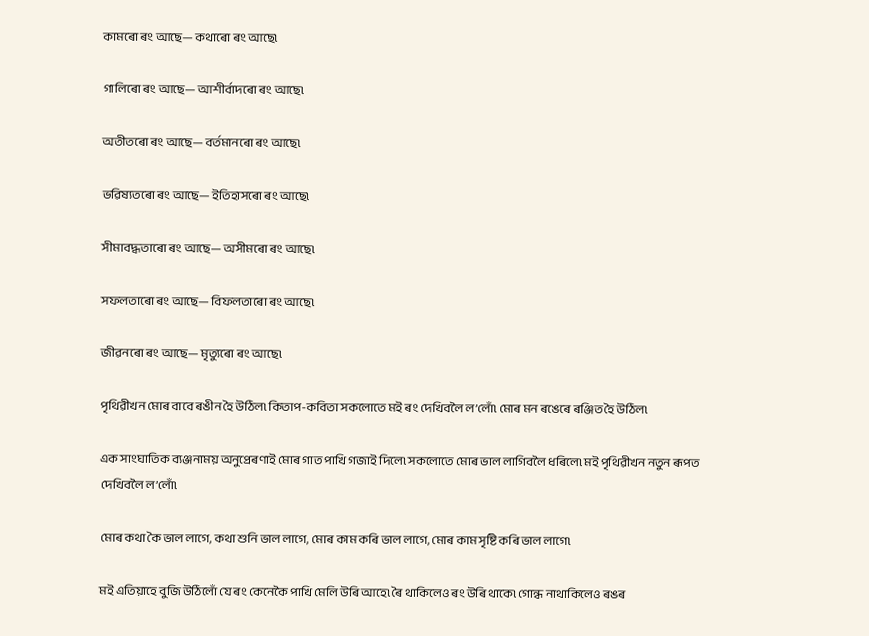কামৰো ৰং আছে— কথাৰো ৰং আছে৷

গালিৰো ৰং আছে— আশীৰ্বাদৰো ৰং আছে৷

অতীতৰো ৰং আছে— বৰ্তমানৰো ৰং আছে৷

ভৱিষ্যতৰো ৰং আছে— ইতিহাসৰো ৰং আছে৷

সীমাবদ্ধতাৰো ৰং আছে— অসীমৰো ৰং আছে৷

সফলতাৰো ৰং আছে— বিফলতাৰো ৰং আছে৷

জীৱনৰো ৰং আছে— মৃত্যুৰো ৰং আছে৷

পৃথিৱীখন মোৰ বাবে ৰঙীন হৈ উঠিল৷ কিতাপ-কবিতা সকলোতে মই ৰং দেখিবলৈ ল’লোঁ৷ মোৰ মন ৰঙেৰে ৰঞ্জিত হৈ উঠিল৷

এক সাংঘাতিক ব্যঞ্জনাময় অনুপ্ৰেৰণাই মোৰ গাত পাখি গজাই দিলে৷ সকলোতে মোৰ ভাল লাগিবলৈ ধৰিলে৷ মই পৃথিৱীখন নতুন ৰূপত দেখিবলৈ ল’লোঁ৷

মোৰ কথা কৈ ভাল লাগে, কথা শুনি ভাল লাগে, মোৰ কাম কৰি ভাল লাগে, মোৰ কাম সৃষ্টি কৰি ভাল লাগে৷

মই এতিয়াহে বুজি উঠিলোঁ যে ৰং কেনেকৈ পাখি মেলি উৰি আহে৷ ৰৈ থাকিলেও ৰং উৰি থাকে৷ গোন্ধ নাথাকিলেও ৰঙৰ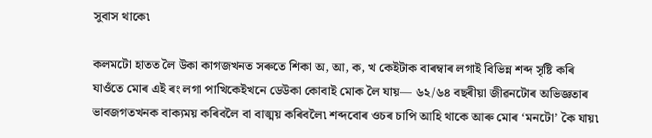সুবাস থাকে৷

কলমটো হাতত লৈ উকা কাগজখনত সৰুতে শিকা অ, আ, ক, খ কেইটাক বাৰম্বাৰ লগাই বিভিন্ন শব্দ সৃষ্টি কৰি যাওঁতে মোৰ এই ৰং লগা পাখিকেইখনে ডেউকা কোবাই মোক লৈ যায়— ৬২/৬৪ বছৰীয়া জীৱনটোৰ অভিজ্ঞতাৰ ভাবজগতখনক বাক্যময় কৰিবলৈ বা বাঙ্ময় কৰিবলৈ৷ শব্দবোৰ ওচৰ চাপি আহি থাকে আৰু মোৰ ‘মনটো’ কৈ যায়৷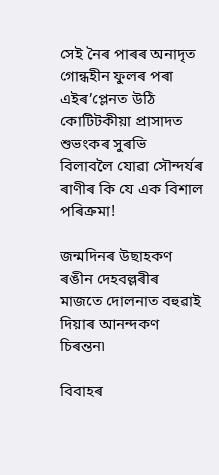সেই নৈৰ পাৰৰ অনাদৃত গোন্ধহীন ফুলৰ পৰা এইৰ’প্লেনত উঠি কোটিটকীয়া প্ৰাসাদত শুভংকৰ সুৰভি বিলাবলৈ যোৱা সৌন্দৰ্যৰ ৰাণীৰ কি যে এক বিশাল পৰিক্ৰমা!

জন্মদিনৰ উছাহকণ ৰঙীন দেহবল্লৰীৰ মাজতে দোলনাত বহুৱাই দিয়াৰ আনন্দকণ চিৰন্তন৷

বিবাহৰ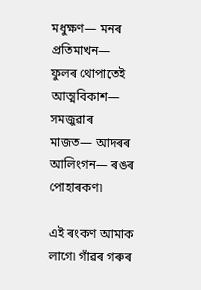মধুক্ষণ— মনৰ প্ৰতিমাখন— ফুলৰ থোপাতেই আত্মবিকাশ— সমজুৱাৰ মাজত— আদৰৰ আলিংগন— ৰঙৰ পোহাৰকণ৷

এই ৰংকণ আমাক লাগে৷ গাঁৱৰ গৰুৰ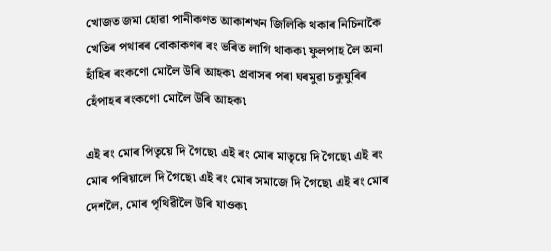খোজত জমা হোৱা পানীকণত আকাশখন জিলিকি থকাৰ নিচিনাকৈ খেতিৰ পথাৰৰ বোকাকণৰ ৰং ভৰিত লাগি থাকক৷ ফুলপাহ লৈ অনা হাঁহিৰ ৰংকণো মোলৈ উৰি আহক৷ প্ৰবাসৰ পৰা ঘৰমুৱা চকুযুৰিৰ হেঁপাহৰ ৰংকণো মোলৈ উৰি আহক৷

এই ৰং মোৰ পিতৃয়ে দি গৈছে৷ এই ৰং মোৰ মাতৃয়ে দি গৈছে৷ এই ৰং মোৰ পৰিয়ালে দি গৈছে৷ এই ৰং মোৰ সমাজে দি গৈছে৷ এই ৰং মোৰ দেশলৈ, মোৰ পৃথিৱীলৈ উৰি যাওক৷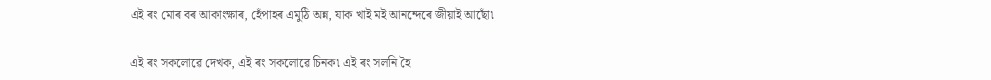এই ৰং মোৰ বৰ আকাংক্ষাৰ, হেঁপাহৰ এমুঠি অন্ন, যাক খাই মই আনন্দেৰে জীয়াই আছোঁ৷

এই ৰং সকলোৱে দেখক, এই ৰং সকলোৱে চিনক৷ এই ৰং সলনি হৈ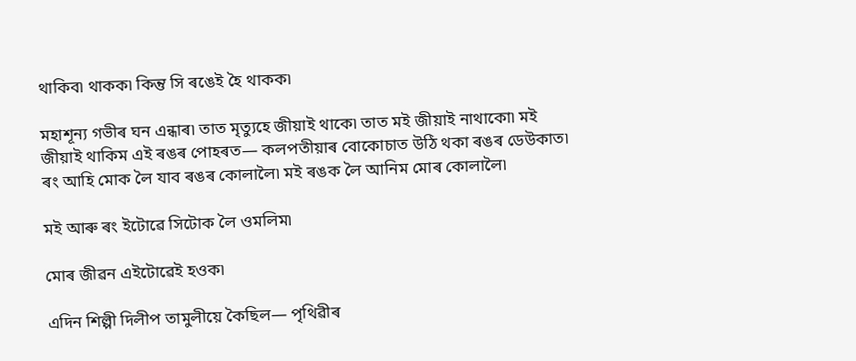থাকিব৷ থাকক৷ কিন্তু সি ৰঙেই হৈ থাকক৷

মহাশূন্য গভীৰ ঘন এন্ধাৰ৷ তাত মৃত্যুহে জীয়াই থাকে৷ তাত মই জীয়াই নাথাকো৷ মই জীয়াই থাকিম এই ৰঙৰ পোহৰত— কলপতীয়াৰ বোকোচাত উঠি থকা ৰঙৰ ডেউকাত৷ ৰং আহি মোক লৈ যাব ৰঙৰ কোলালৈ৷ মই ৰঙক লৈ আনিম মোৰ কোলালৈ৷

মই আৰু ৰং ইটোৱে সিটোক লৈ ওমলিম৷

মোৰ জীৱন এইটোৱেই হওক৷

এদিন শিল্পী দিলীপ তামুলীয়ে কৈছিল— পৃথিৱীৰ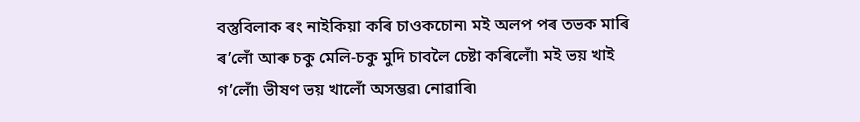বস্তুবিলাক ৰং নাইকিয়া কৰি চাওকচোন৷ মই অলপ পৰ তভক মাৰি ৰ’লোঁ আৰু চকু মেলি-চকু মুদি চাবলৈ চেষ্টা কৰিলোঁ৷ মই ভয় খাই গ’লোঁ৷ ভীষণ ভয় খালোঁ অসম্ভৱ৷ নোৱাৰি৷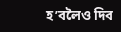হ’বলৈও দিব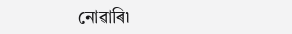নোৱাৰি৷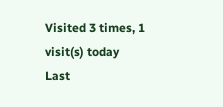Visited 3 times, 1 visit(s) today
Last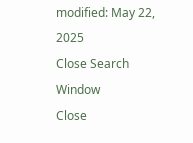modified: May 22, 2025
Close Search Window
Close